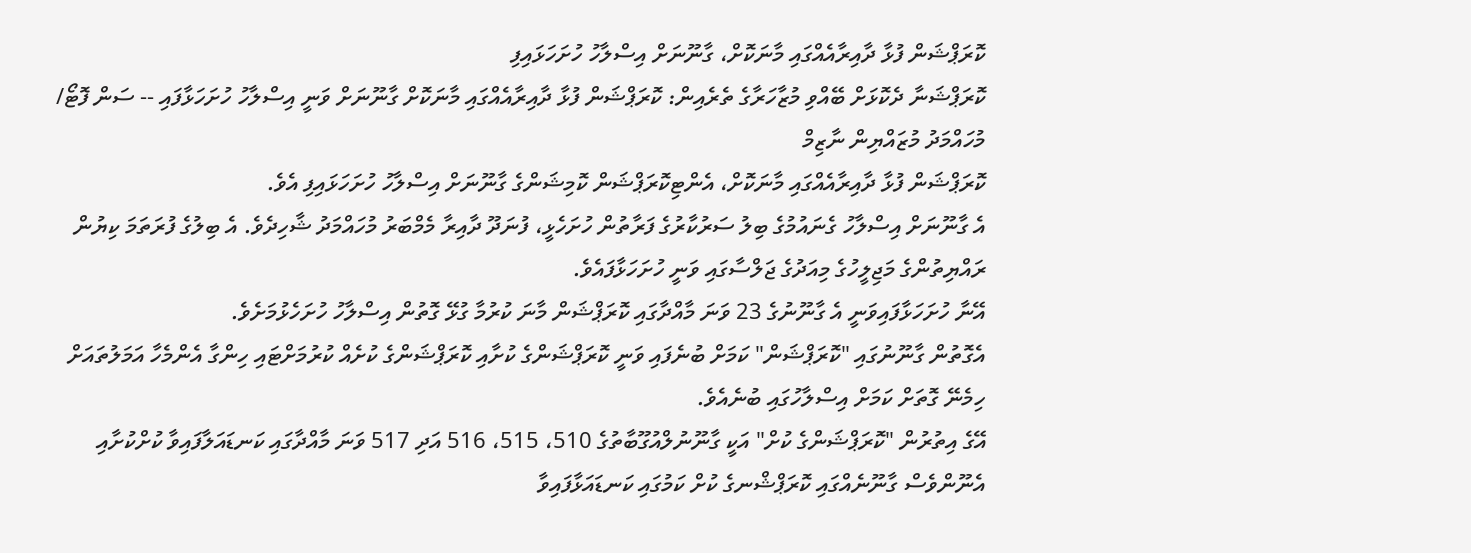ކޮރަޕްޝަން ފުޅާ ދާއިރާއެއްގައި މާނަކޮށް، ގާނޫނަށް އިސްލާހު ހުށަހަޅައިފި
ކޮރަޕްޝަނާ ދެކޮޅަށް ބޭއްވި މުޒާހަރާގެ ތެރެއިން: ކޮރަޕްޝަން ފުޅާ ދާއިރާއެއްގައި މާނަކޮށް ގާނޫނަށް ވަނީ އިސްލާހު ހުށަހަޅާފައި -- ސަން ފޮޓޯ/ މުހައްމަދު މުޒައްޔިން ނާޒިމް
ކޮރަޕްޝަން ފުޅާ ދާއިރާއެއްގައި މާނަކޮށް، އެންޓިކޮރަޕްޝަން ކޮމިޝަންގެ ގާނޫނަށް އިސްލާހު ހުށަހަޅައިފި އެވެ.
އެ ގާނޫނަށް އިސްލާހު ގެނައުމުގެ ބިލު ސަރުކާރުގެ ފަރާތުން ހުށަހެޅީ، ފުނަދޫ ދާއިރާ މެމްބަރު މުހައްމަދު ޝާހިދެވެ. އެ ބިލުގެ ފުރަތަމަ ކިޔުން ރައްޔިތުންގެ މަޖިލީހުގެ މިއަދުގެ ޖަލްސާގައި ވަނީ ހުށަހަޅާފައެވެ.
އޭނާ ހުށަހަޅާފައިވަނީ އެ ގާނޫނުގެ 23 ވަނަ މާއްދާގައި ކޮރަޕްޝަން މާނަ ކުރުމާ ގުޅޭ ގޮތުން އިސްލާހު ހުށަހެޅުމަށެވެ.
އެގޮތުން ގާނޫނުގައި "ކޮރަޕްޝަން" ކަމަށް ބުނެފައި ވަނީ ކޮރަޕްޝަންގެ ކުށާއި ކޮރަޕްޝަންގެ ކުށެއް ކުރުމަށްޓައި ހިންގާ އެންމެހާ އަމަލުތައަށް ހިމެނޭ ގޮތަށް ކަމަށް އިސްލާހުގައި ބުނެއެވެ.
އޭގެ އިތުރުން "ކޮރަޕްޝަންގެ ކުށް" އަކީ ގާނޫނުލްއުގޫބާތުގެ 510، 515، 516 އަދި 517 ވަނަ މާއްދާގައި ކަނޑައަލާފައިވާ ކުށްކުށާއި އެނޫންވެސް ގާނޫނެއްގައި ކޮރަޕްޝްނގެ ކުށް ކަމުގައި ކަނޑައަޅާފައިވާ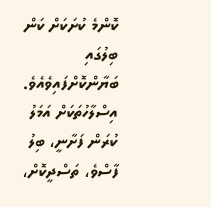ކޮންމެ ކުށަކަށް ކަން ބިލުގައި ބަޔާންކޮށްފައިވެއެވެ.
އިސްލާހުތަކަށް އަމަލު ކުރަން ފަށާނީ، ބިލު ފާސްވެ، ތަސްދީކޮށް،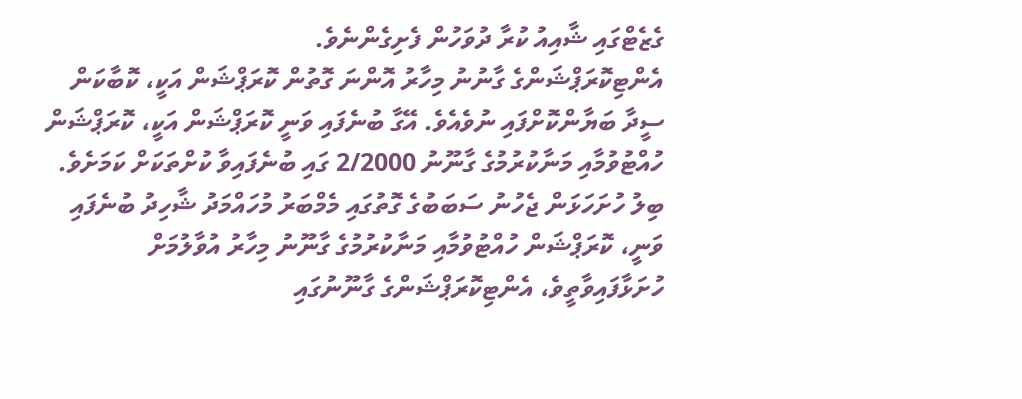ގެޒެޓްގައި ޝާއިއު ކުރާ ދުވަހުން ފެށިގެންނެވެ.
އެންޓިކޮރަޕްޝަންގެ ގާނުނު މިހާރު އޮންނަ ގޮތުން ކޮރަޕްޝަން އަކީ، ކޮބާކަން ސީދާ ބަޔާންކޮށްފައި ނުވެއެވެ. އޭގާ ބުނެފައި ވަނީ ކޮރަޕްޝަން އަކީ، ކޮރަޕްޝަން ހުއްޓުވުމާއި މަނާކުރުމުގެ ގާނޫނު 2/2000 ގައި ބުނެފައިވާ ކުށްތަކަށް ކަމަށެވެ.
ބިލު ހުށަހަޅަން ޖެހުނު ސަބަބުގެ ގޮތުގައި މެމްބަރު މުހައްމަދު ޝާހިދު ބުނެފައި ވަނީ، ކޮރަޕްޝަން ހުއްޓުވުމާއި މަނާކުރުމުގެ ގާނޫނު މިހާރު އުވާލުމަށް ހުށަޅާފައިވާތީވެ، އެންޓިކޮރަޕްޝަންގެ ގާނޫނުގައި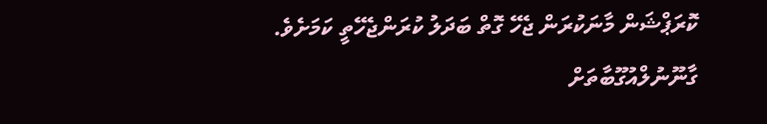ކޮރަޕްޝަން މާނަކުރަން ޖެހޭ ގޮތް ބަދަލު ކުރަންޖެހޭތީ ކަމަށެވެ.
ގާނޫނުލްއުގޫބާތަށް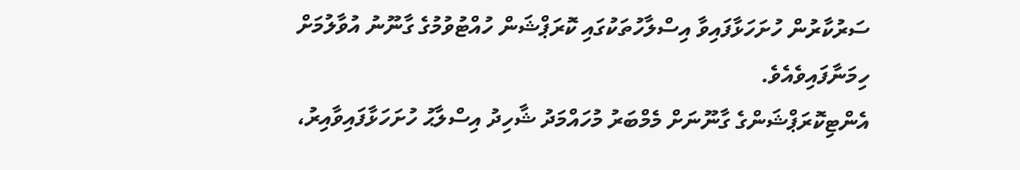ސަރުކާރުން ހުށަހަޅާފައިވާ އިސްލާހުތަކުގައި ކޮރަޕްޝަން ހުއްޓުވުމުގެ ގާނޫނު އުވާލުމަށް ހިމަނާފައިވެއެވެ.
އެންޓިކޮރަޕްޝަންގެ ގާނޫނަށް މެމްބަރު މުހައްމަދު ޝާހިދު އިސްލާޙު ހުށަހަޅާފައިވާއިރު،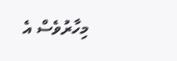މިހާރުވެސް އެ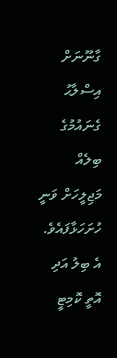ގާނޫނަށް އިސްލާޙު ގެނައުމުގެ ބިލެއް މަޖިލީހަށް ވަނީ ހުށަހަޅާފައެވެ. އެ ބިލު އަދި އޮތީ ކޮމިޓީ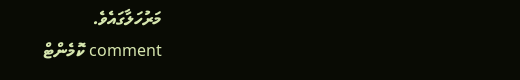މަރުހަލާގައެވެ.
comment ކޮމެންޓް